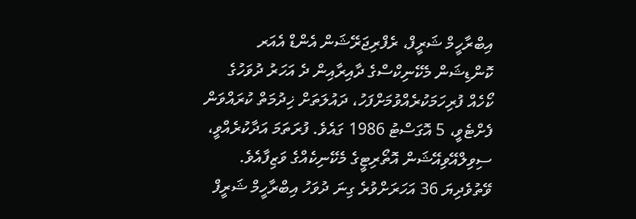އިބްރާހީމް ޝަރީފް، ރެފްރިޖަރޭޝަން އެންޑް އެއަރ ކޮންޑިޝަން މެކޭނިކްސްގެ ދާއިރާއިން ދެ އަހަރު ދުވަހުގެ ކޯހެއް ފުރިހަމަކުރެއްވުމަށްފަހު، ދައުލަތަށް ޚިދުމަތް ކުރައްވަން ފެށްޓެވީ، 5 އޮގަސްޓު 1986 ގައެވެ. ފުރަތަމަ އަދާކުރެއްވީ، ސިވިލްއޭވިއޭޝަން އޮތޯރިޓީގެ މެކޭނިކެއްގެ ވަޒިފާއެވެ.
ވޭތުވެދިޔަ 36 އަހަރަށްވުރެ ގިނަ ދުވަހު އިބްރާހީމް ޝަރީފް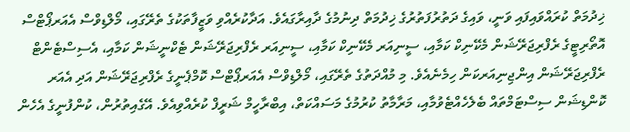ޚިދުމަތް ކުރައްވައިފައި ވަނީ، ވައިގެ ދަތުރުފަތުރުގެ ޚިދުމަތް ދިނުމުގެ ދާއިރާގައެވެ. އަދާކުރެއްވި ވަޒީފާތަކުގެ ތެރޭގައި، މޯލްޑިވްސް އެއަރޕޯޓްސް އޮތޯރިޓީގެ ރެފްރިޖަރޭޝަން މެކޭނިކް ކަމާއި، ސީނިއަރ މެކޭނިކް ކަމާއި، ސީނިއަރ ރެފްރިޖަރޭޝަން ޓެކްނީޝަން ކަމާއި، އެސިސްޓެންޓް ރެފްރިޖަރޭޝަން އިންޖިނިއަރކަން ހިމެނެއެވެ. މި މުއްދަތުގެ ތެރޭގައި، މޯލްޑިވްސް އެއަރޕޯޓްސް ކޮމްޕެނީގެ ރެފްރިޖަރޭޝަން އަދި އެއަރ ކޮންޑިޝަން ސިސްޓަމްތައް ބެލެހެއްޓެވުމާއި، މަރާމާތު ކުރުމުގެ މަސައްކަތް، އިބްރާހީމް ޝަރީފް ކުރެއްވިއެވެ. އޭގެއިތުރުން، ކުންފުނީގެ އެހެން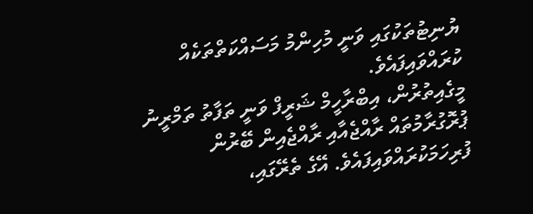ޔުނިޓުތަކުގައި ވަނީ މުހިންމު މަސައްކަތްތަކެއް ކުރައްވައިފައެވެ.
މީގެއިތުރުން، އިބްރާހީމް ޝަރީފް ވަނީ ތަފާތު ތަމްރީނު ޕުރޮގުރާމުތައް ރާއްޖެއާއި ރާއްޖެއިން ބޭރުން ފުރިހަމަކުރައްވައިފައެވެ. އޭގެ ތެރޭގައި،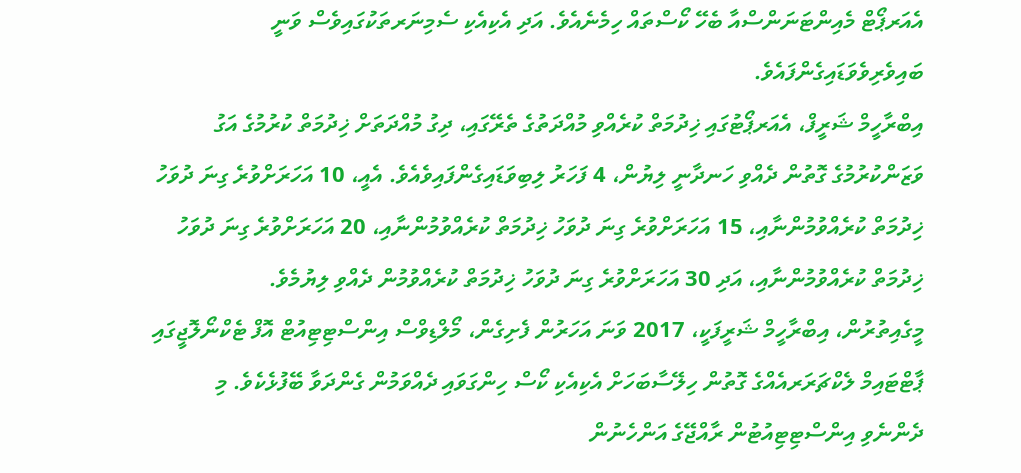އެއަރޕޯޓް މެއިންޓަނަންސްއާ ބެހޭ ކޯސްތައް ހިމެނެއެވެ. އަދި އެކިއެކި ސެމިނަރތަކުގައިވެސް ވަނީ ބައިވެރިވެވަޑައިގެންފައެވެ.
އިބްރާހީމް ޝަރީފް، އެއަރޕޯޓުގައި ޚިދުމަތް ކުރެއްވި މުއްދަތުގެ ތެރޭގައި، ދިގު މުއްދަތަށް ޚިދުމަތް ކުރުމުގެ އަގު ވަޒަންކުރުމުގެ ގޮތުން ދެއްވި ހަނދާނީ ލިޔުން، 4 ފަހަރު ލިބިވަޑައިގެންފައިވެއެވެ. އެއީ، 10 އަހަރަށްވުރެ ގިނަ ދުވަހު ޚިދުމަތް ކުރެއްވުމުންނާއި، 15 އަހަރަށްވުރެ ގިނަ ދުވަހު ޚިދުމަތް ކުރެއްވުމުންނާއި، 20 އަހަރަށްވުރެ ގިނަ ދުވަހު ޚިދުމަތް ކުރެއްވުމުންނާއި، އަދި 30 އަހަރަށްވުރެ ގިނަ ދުވަހު ޚިދުމަތް ކުރެއްވުމުން ދެއްވި ލިޔުމެވެ.
މީގެއިތުރުން، އިބްރާހީމް ޝަރީފަކީ، 2017 ވަނަ އަހަރުން ފެށިގެން، މޯލްޑިވްސް އިންސްޓިޓިއުޓް އޮފް ޓެކްނޯލޮޖީގައި ޕާޓްޓައިމް ލެކްޗަރަރއެއްގެ ގޮތުން ހިލޭސާބަހަށް އެކިއެކި ކޯސް ހިންގަވައި ދެއްވަމުން ގެންދަވާ ބޭފުޅެކެވެ. މި ދެންނެވި އިންސްޓިޓިއުޓުން ރާއްޖޭގެ އަންހެނުން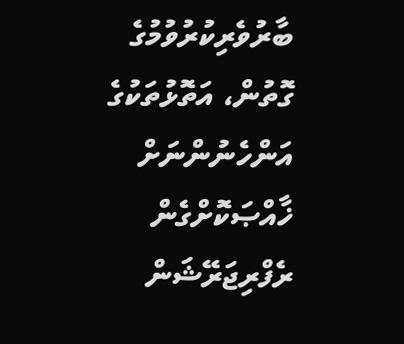ބާރުވެރިކުރުވުމުގެ ގޮތުން، އަތޮޅުތަކުގެ އަންހެނުންނަށް ޚާއްޞަކޮށްގެން ރެފްރިޖަރޭޝަން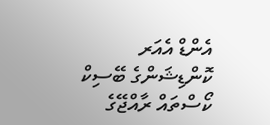އެންޑް އެއަރ ކޮންޑިޝަންގެ ބޭސިކް ކޯސްތައް ރާއްޖޭގެ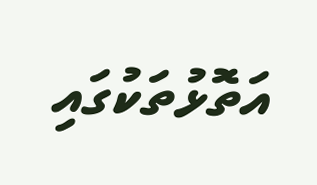އަތޮޅުތަކުގައި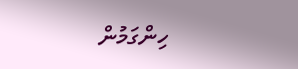ހިންގަމުން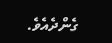ގެންދެއެވެ.